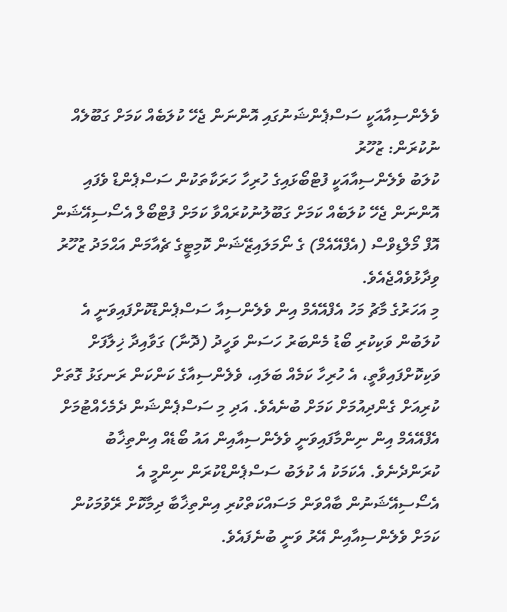ވެލެންސިއާއަކީ ސަސްޕެންޝަނުގައި އޮންނަން ޖެހޭ ކުލަބެއް ކަމަށް ގަބޫލެއް ނުކުރަން: ޒުހޫރު
ކުލަބު ވެލެންސިއާއަކީ ފުޓްބޯޅައިގެ ހުރިހާ ހަރަކާތަކުން ސަސްޕެންޑް ވެފައި އޮންނަން ޖެހޭ ކުލަބެއް ކަމަށް ގަބޫލުނުކުރައްވާ ކަމަށް ފުޓްބޯލް އެސޯސިއޭޝަން އޮފް މޯލްޑިވްސް (އެފްއޭއެމް) ގެ ނޯމަލައިޒޭޝަން ކޮމިޓީގެ ޗެއާމަން އަޙްމަދު ޒުހޫރު ވިދާޅުވެއްޖެއެވެ.
މި އަހަރުގެ މާޗު މަހު އެފްއޭއެމް އިން ވެލެންސިއާ ސަސްޕެންޑުކޮށްފައިވަނީ އެ ކުލަބުން ވަކިކުރި ބޯޑު މެންބަރު ހަސަން ވަހީދު (ދޮނާ) ގަވާއިދާ ޚިލާފަށް ވަކިކޮށްފައިވާތީ، އެ ހުރިހާ ކަމެއް ބަލައި، ވެލެންސިއާގެ ކަންކަން ރަނގަޅު ގޮތަށް ކުރިއަށް ގެންދިއުމަށް ކަމަށް ބުނެއެވެ. އަދި މި ސަސްޕެންޝަން ދެމެހެއްޓުމަށް އެފްއޭއެމް އިން ނިންމާފައިވަނީ ވެލެންސިއާއިން އައު ބޯޑެއް އިންތިޚާބު ކުރަންދެނެވެ. އެކަމަކު އެ ކުލަބު ސަސްޕެންޑްކުރަން ނިންމީ އެ އެސޯސިއޭޝަނުން ބާއްވަން މަސައްކަތްކުރި އިންތިޚާބާ ދިމާކޮށް ރޭވުމަކުން ކަމަށް ވެލެންސިއާއިން އޭރު ވަނީ ބުނެފައެވެ.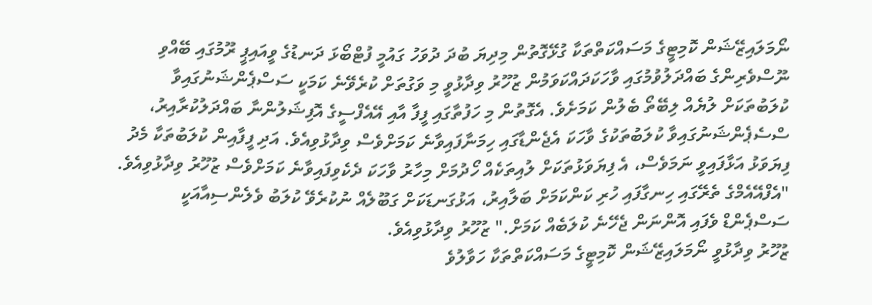ނޯމަލައިޒޭޝަން ކޮމިޓީގެ މަސައްކަތްތަކާ ގުޅޭގޮތުން މިދިޔަ ބުދަ ދުވަހު ގައުމީ ފުޓްބޯޅަ ދަނޑުގެ ވީއައިޕީ ރޫމުގައި ބޭއްވި ނޫސްވެރިންގެ ބައްދަލުވުމުގައި ވާހަކަދައްކަވަމުން ޒުހޫރު ވިދާޅުވީ މި ވަގުތަށް ކުރެވޭނެ ކަމަކީ ސަސްޕެންޝަނުގައިވާ ކުލަބުތަކަށް ލުޔެއް ލިބޭތޯ ބެލުން ކަމަށެވެ. އެގޮތުން މި ހަފުތާގައި ފީފާ އާއި އޭއެފްސީގެ އޮފިޝަލުންނާ ބައްދަލުކުރާއިރު، ސްސެޕެންޝަނުގައިވާ ކުލަބުތަކުގެ ވާހަކަ އެޖެންޑާގައި ހިމަނާފައިވާނެ ކަމަށްވެސް ވިދާޅުވިއެވެ. އަދި ފީފާއިން ކުލަބުތަކާ މެދު ފިޔަވަޅު އަޅާފައިވީ ނަމަވެސް، އެ ފިޔަވަޅުތަކަށް ލުއިތަކެއް ހޯދުމަށް މިހާރު ވާހަކަ ދެކެވިފައިވާނެ ކަމަށްވެސް ޒުހޫރު ވިދާޅުވިއެވެ.
"އެފްއޭއެމްގެ ތެރޭގައި ހިނގާފައި ހުރި ކަންކަމަށް ބަލާއިރު، އަޅުގަނޑަކަށް ގަބޫލެއް ނުކުރެވޭ ކުލަބު ވެލެންސިއާއަކީ ސަސްޕެންޑް ވެފައި އޮންނަން ޖެހޭނެ ކުލަބެއް ކަމަށް." ޒުހޫރު ވިދާޅުވިއެވެ.
ޒުހޫރު ވިދާޅުވީ ނޯމަލައިޒޭޝަން ކޮމިޓީގެ މަސައްކަތްތަކާ ހަވާލުވެ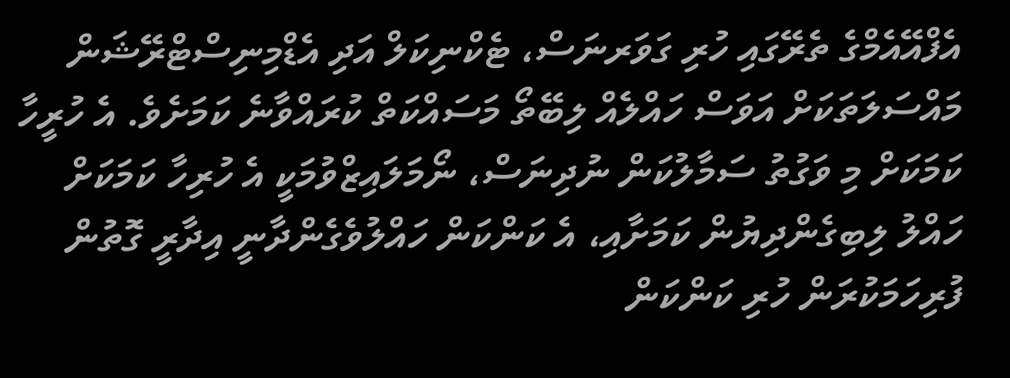އެފްއޭއެމްގެ ތެރޭގައި ހުރި ގަވަރނަސް، ޓެކްނިކަލް އަދި އެޑްމިނިސްޓްރޭޝަން މައްސަލަތަކަށް އަވަސް ހައްލެއް ލިބޭތޯ މަސައްކަތް ކުރައްވާނެ ކަމަށެވެ. އެ ހުރީހާ ކަމަކަށް މި ވަގުތު ސަމާލުކަން ނުދިނަސް، ނޯމަލައިޒްވުމަކީ އެ ހުރިހާ ކަމަކަށް ހައްލު ލިބިގެންދިޔުން ކަމަށާއި، އެ ކަންކަން ހައްލުވެގެންދާނީ އިދާރީ ގޮތުން ފުރިހަމަކުރަން ހުރި ކަންކަން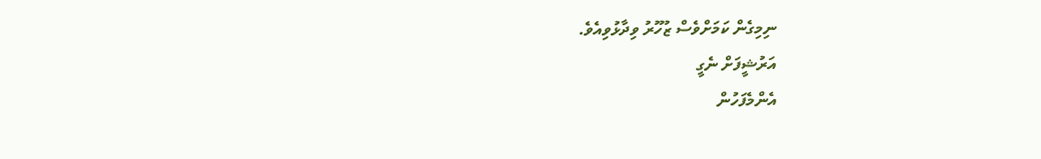ނިމިގެން ކަމަށްވެސް ޒުހޫރު ވިދާޅުވިއެވެ.
އަރުޝީފަށް ނެގީ
އެންމެފަހުން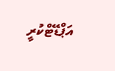އަޕްޑޭޓްކުރީ